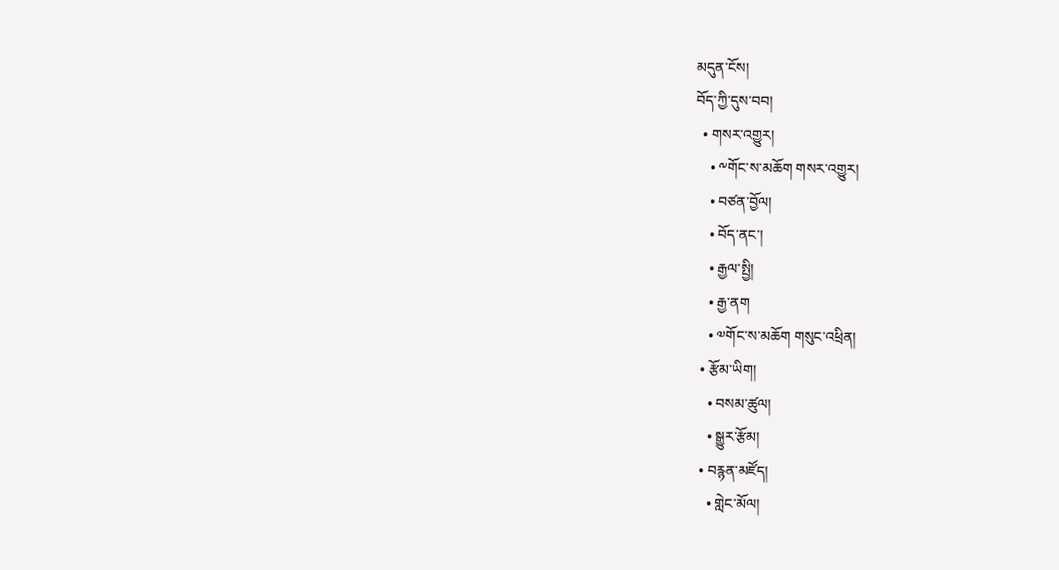མདུན་ངོས།
བོད་ཀྱི་དུས་བབ།
  • གསར་འགྱུར།
    • ༸གོང་ས་མཆོག གསར་འགྱུར།
    • བཙན་བྱོལ།
    • བོད་ནང་།
    • རྒྱལ་སྤྱི།
    • རྒྱ་ནག
    • ༧གོང་ས་མཆོག གསུང་འཕྲིན།
  • རྩོམ་ཡིག།
    • བསམ་ཚུལ།
    • སྒྱུར་རྩོམ།
  • བརྙན་མཛོད།
    • གླེང་མོལ།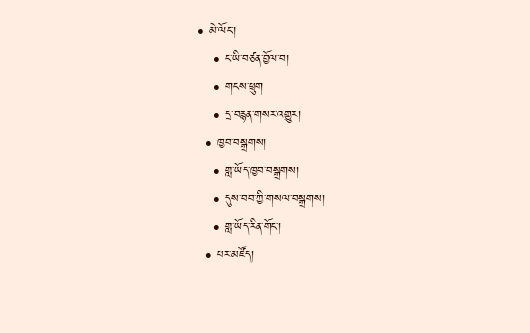• མེ་ལོང་།
    • ང་ཡི་བཙན་བྱོལ་བ།
    • གངས་ཕྲུག
    • དྲ་བརྙན་གསར་འགྱུར།
  • ཁྱབ་བསྒྲགས།
    • གླ་ཡོད་ཁྱབ་བསྒྲགས།
    • དུས་བབ་ཀྱི་གསལ་བསྒྲགས།
    • གླ་ཡོད་རིན་གོང་།
  • པར་མཛོད།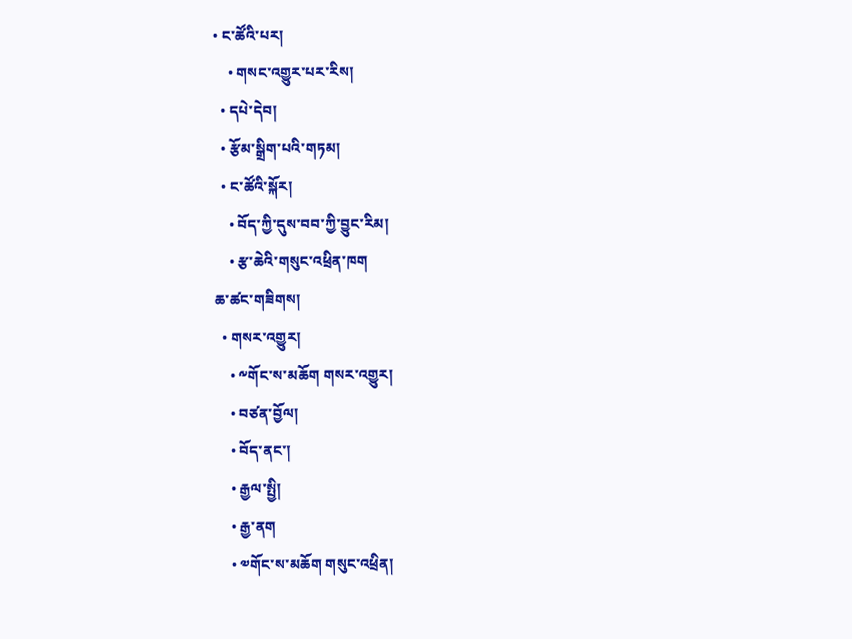• ང་ཚོའི་པར།
    • གསང་འགྱུར་པར་རིས།
  • དཔེ་དེབ།
  • རྩོམ་སྒྲིག་པའི་གཏམ།
  • ང་ཚོའི་སྐོར།
    • བོད་ཀྱི་དུས་བབ་ཀྱི་བྱུང་རིམ།
    • རྩ་ཆེའི་གསུང་འཕྲིན་ཁག
ཆ་ཚང་གཟིགས།
  • གསར་འགྱུར།
    • ༸གོང་ས་མཆོག གསར་འགྱུར།
    • བཙན་བྱོལ།
    • བོད་ནང་།
    • རྒྱལ་སྤྱི།
    • རྒྱ་ནག
    • ༧གོང་ས་མཆོག གསུང་འཕྲིན།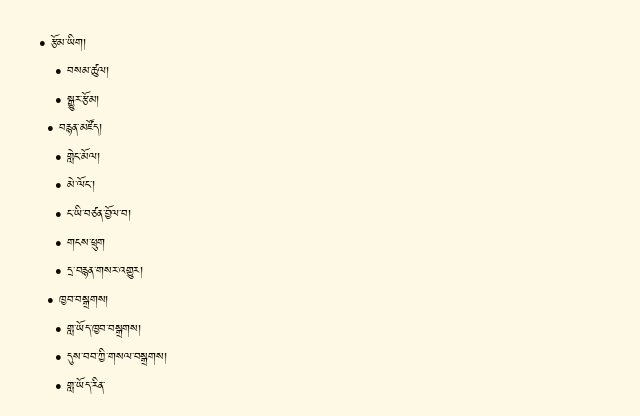• རྩོམ་ཡིག།
    • བསམ་ཚུལ།
    • སྒྱུར་རྩོམ།
  • བརྙན་མཛོད།
    • གླེང་མོལ།
    • མེ་ལོང་།
    • ང་ཡི་བཙན་བྱོལ་བ།
    • གངས་ཕྲུག
    • དྲ་བརྙན་གསར་འགྱུར།
  • ཁྱབ་བསྒྲགས།
    • གླ་ཡོད་ཁྱབ་བསྒྲགས།
    • དུས་བབ་ཀྱི་གསལ་བསྒྲགས།
    • གླ་ཡོད་རིན་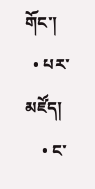གོང་།
  • པར་མཛོད།
    • ང་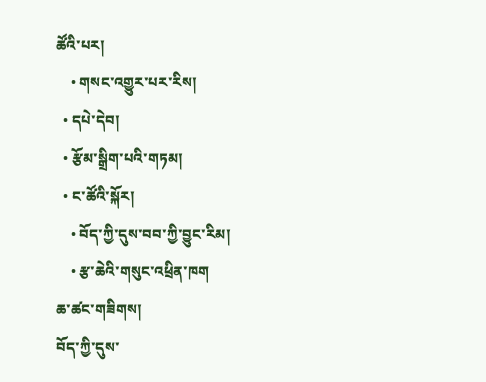ཚོའི་པར།
    • གསང་འགྱུར་པར་རིས།
  • དཔེ་དེབ།
  • རྩོམ་སྒྲིག་པའི་གཏམ།
  • ང་ཚོའི་སྐོར།
    • བོད་ཀྱི་དུས་བབ་ཀྱི་བྱུང་རིམ།
    • རྩ་ཆེའི་གསུང་འཕྲིན་ཁག
ཆ་ཚང་གཟིགས།
བོད་ཀྱི་དུས་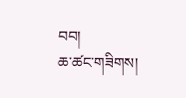བབ།
ཆ་ཚང་གཟིགས།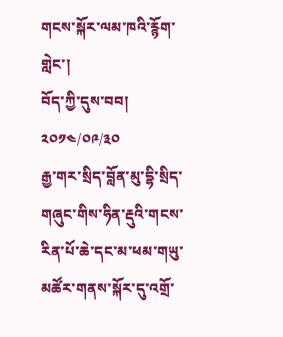གངས་སྐོར་ལམ་ཁའི་རྙོག་གླེང་།
བོད་ཀྱི་དུས་བབ།
༢༠༡༤/༠༩/༣༠
རྒྱ་གར་སྲིད་བློན་མུ་དྷི་སྲིད་གཞུང་གིས་ཧིན་རྡུའི་གངས་རིན་པོ་ཆེ་དང་མ་ཕམ་གཡུ་མཚོར་གནས་སྐོར་དུ་འགྲོ་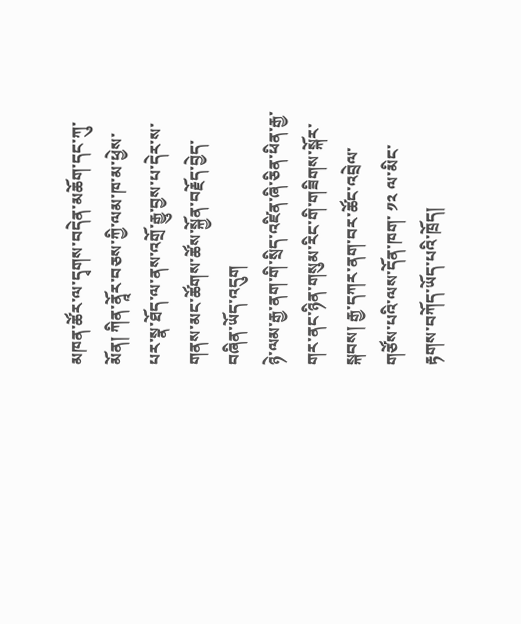མཁན་ཚོར་ལ་དྭགས་བདེན་མཆོག་དང་ཀུ་མོན། ཀིན་ནཱོར་བཅས་ཀྱི་ལམ་ཁ་མ་ཕྱེས་པར་སྣ་ཐོད་ལ་ནས་འགྲོ་རྒྱུ་བྱས་པ་དེར་ས་གནས་མང་ཚོགས་ཚོས་སྐྱོན་བརྗོད་བྱེད་བཞིན་ཡོད་འདུག
ཉེ་ལམ་རྒྱ་ནག་གི་སྲིད་འཛིན་ཞི་ཅིན་ཕིན་རྒྱ་གར་ནང་ཉིན་གསུམ་རིང་གི་གཟིགས་སྐོར་སྐབས། རྒྱ་དཀར་ནག་བར་ཚོང་འབྲེལ་གཙོས་པའི་ལས་དོན་ཁག་ ༡༢ ལ་མིང་རྟགས་བཀོད་ཡོད་པའི་ཁྲོད།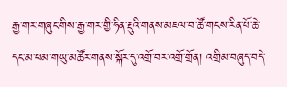རྒྱ་གར་གཞུང་གིས་རྒྱ་གར་གྱི་ཧིན་རྡུའི་གནས་མཇལ་བ་ཚོ་གངས་རིན་པོ་ཆེ་དང་མ་ཕམ་གཡུ་མཚོར་གནས་སྐོར་དུ་འགྲོ་བར་འགྲོ་གྲོན། འགྲིམ་བཞུད་བདེ་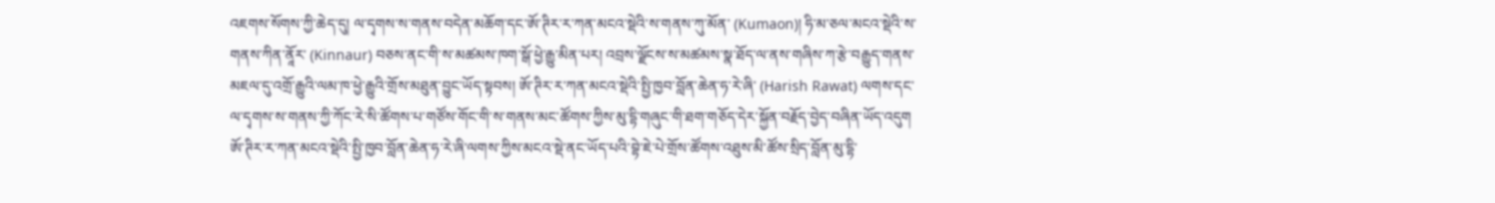འཇགས་སོགས་ཀྱི་ཆེད་དུ། ལ་དྭགས་ས་གནས་བདེན་མཆོག་དང་ཨོ་ཊིར་ར་ཀན་མངའ་སྡེའི་ས་གནས་ཀུ་མོན་ (Kumaon)། ཧི་མ་ཅལ་མངའ་སྡེའི་ས་གནས་ཀིན་ནཱོར་ (Kinnaur) བཅས་ནང་གི་ས་མཚམས་ཁག་སྒོ་ཕྱེ་རྒྱུ་མིན་པར། འབྲས་ལྗོངས་ས་མཚམས་སྣ་ཐོད་ལ་ནས་གཞིས་ཀ་རྩེ་བརྒྱུད་གནས་མཇལ་དུ་འགྲོ་རྒྱུའི་ལམ་ཁ་ཕྱེ་རྒྱུའི་གྲོས་མཐུན་བྱུང་ཡོད་སྟབས། ཨོ་ཊིར་ར་ཀན་མངའ་སྡེའི་སྤྱི་ཁྱབ་བློན་ཆེན་ཧ་རེ་ཞི་ (Harish Rawat) ལགས་དང་ལ་དྭགས་ས་གནས་ཀྱི་ཀོང་རེ་སི་ཚོགས་པ་གཙོས་གོང་གི་ས་གནས་མང་ཚོགས་ཀྱིས་མུ་དྷི་གཞུང་གི་ཐག་གཅོད་དེར་སྐྱོན་བརྗོད་བྱེད་བཞིན་ཡོད་འདུག
ཨོ་ཊིར་ར་ཀན་མངའ་སྡེའི་སྤྱི་ཁྱབ་བློན་ཆེན་ཧ་རེ་ཞི་ལགས་ཀྱིས་མངའ་སྡེ་ནང་ཡོད་པའི་བྷེ་ཇེ་པེ་གྲོས་ཚོགས་འཐུས་མི་ཚོས་སྲིད་བློན་མུ་དྷི་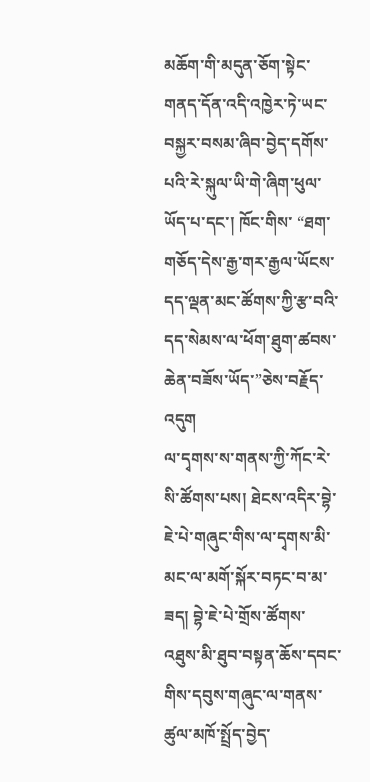མཆོག་གི་མདུན་ཅོག་སྟེང་གནད་དོན་འདི་འཁྱེར་ཏེ་ཡང་བསྐྱར་བསམ་ཞིབ་བྱེད་དགོས་པའི་རེ་སྐུལ་ཡི་གེ་ཞིག་ཕུལ་ཡོད་པ་དང་། ཁོང་གིས་ “ཐག་གཅོད་དེས་རྒྱ་གར་རྒྱལ་ཡོངས་དད་ལྡན་མང་ཚོགས་ཀྱི་རྩ་བའི་དད་སེམས་ལ་ཕོག་ཐུག་ཚབས་ཆེན་བཟོས་ཡོད་”ཅེས་བརྗོད་འདུག
ལ་དྭགས་ས་གནས་ཀྱི་ཀོང་རེ་སི་ཚོགས་པས། ཐེངས་འདིར་བྷེ་ཇེ་པེ་གཞུང་གིས་ལ་དྭགས་མི་མང་ལ་མགོ་སྐོར་བཏང་བ་མ་ཟད། བྷེ་ཇེ་པེ་གྲོས་ཚོགས་འཐུས་མི་ཐུབ་བསྟན་ཆོས་དབང་གིས་དབུས་གཞུང་ལ་གནས་ཚུལ་མཁོ་སྤྲོད་བྱེད་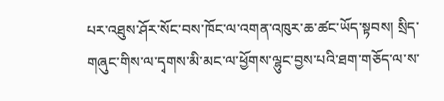པར་འཐུས་ཤོར་སོང་བས་ཁོང་ལ་འགན་འཁུར་ཆ་ཚང་ཡོད་སྟབས། སྲིད་གཞུང་གིས་ལ་དྭགས་མི་མང་ལ་ཕྱོགས་ལྷུང་བྱས་པའི་ཐག་གཅོད་ལ་ས་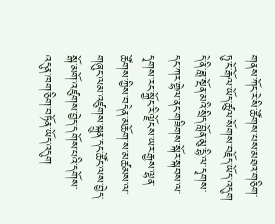གནས་ཀོང་རེ་སི་ཚོགས་པས་མཐའ་གཅིག་ཏུ་ངོ་རྒོལ་ཡོད་ཚུལ་སོགས་བརྗོད་ཡོད་འདུག
དེ་ནི་ཟླ་སྔོན་མའི་སྲིད་བློན་མུ་དྷི་ལ་དྭགས་དང་ཀར་གྷེལ་ནང་གཟིགས་སྐོར་སྐབས་ལ་དྭགས་རང་སྐྱོང་རི་ལྗོངས་ཡར་རྒྱས་ལྷན་ཚོགས་ཀྱིས་བདེན་མཆོག་ས་མཚམས་ལ་གཞུང་ལམ་འཛུགས་སྐྲུན་དང་ཚོང་ལས་བྱེད་སྒོ་མགོ་འཛུགས་བྱེད་དགོས་པའི་དགོས་འདུན་ཁག་ཅིག་བཏོན་ཡོད་འདུག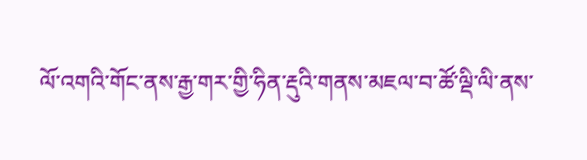ལོ་འགའི་གོང་ནས་རྒྱ་གར་གྱི་ཧིན་རྡུའི་གནས་མཇལ་བ་ཚོ་ལྡི་ལི་ནས་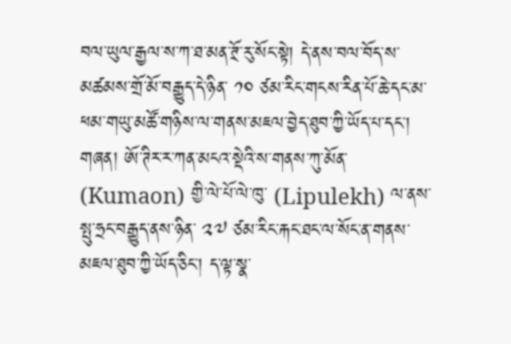བལ་ཡུལ་རྒྱལ་ས་ཀ་ཐ་མན་ཊྲོ་རུ་སོང་སྟེ། དེ་ནས་བལ་བོད་ས་མཚམས་གྲོ་མོ་བརྒྱུད་དེ་ཉིན་ ༡༠ ཙམ་རིང་གངས་རིན་པོ་ཆེ་དང་མ་ཕམ་གཡུ་མཚོ་གཉིས་ལ་གནས་མཇལ་བྱེད་ཐུབ་ཀྱི་ཡོད་པ་དང་། གཞན། ཨོ་ཊིར་ར་ཀན་མངའ་སྡེའི་ས་གནས་ཀུ་མོན་ (Kumaon) གྱི་ལེ་པོ་ལེ་ཁུ་ (Lipulekh) ལ་ནས་སྤུ་ཧྲང་བརྒྱུད་ནས་ཉིན་ ༢༧ ཙམ་རིང་རྐང་ཐང་ལ་སོང་ན་གནས་མཇལ་ཐུབ་ཀྱི་ཡོད་ཅིང་། ད་ལྟ་སྣ་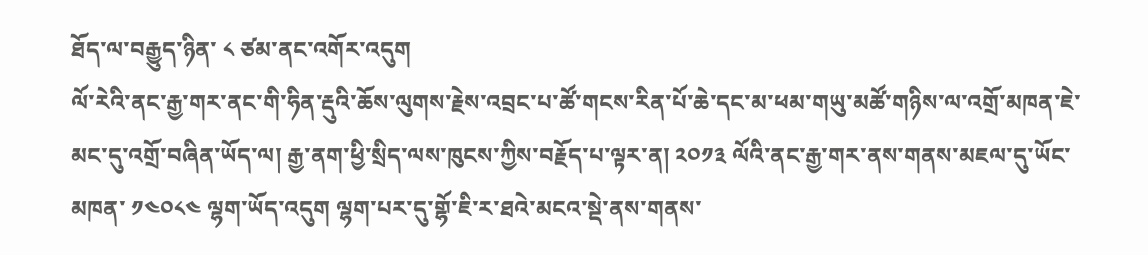ཐོད་ལ་བརྒྱུད་ཉིན་ ༨ ཙམ་ནང་འགོར་འདུག
ལོ་རེའི་ནང་རྒྱ་གར་ནང་གི་ཧིན་རྡུའི་ཆོས་ལུགས་རྗེས་འབྲང་པ་ཚོ་གངས་རིན་པོ་ཆེ་དང་མ་ཕམ་གཡུ་མཚོ་གཉིས་ལ་འགྲོ་མཁན་ཇེ་མང་དུ་འགྲོ་བཞིན་ཡོད་ལ། རྒྱ་ནག་ཕྱི་སྲིད་ལས་ཁུངས་ཀྱིས་བརྗོད་པ་ལྟར་ན། ༢༠༡༣ ལོའི་ནང་རྒྱ་གར་ནས་གནས་མཇལ་དུ་ཡོང་མཁན་ ༡༤༠༨༤ ལྷག་ཡོད་འདུག ལྷག་པར་དུ་གྷོ་ཇི་ར་ཐའེ་མངའ་སྡེ་ནས་གནས་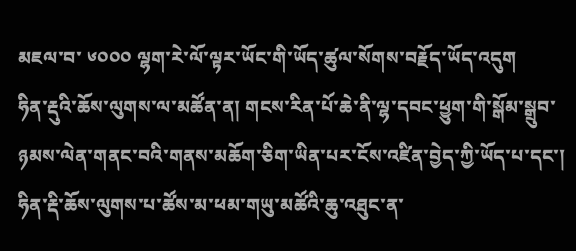མཇལ་བ་ ༦༠༠༠ ལྷག་རེ་ལོ་ལྟར་ཡོང་གི་ཡོད་ཚུལ་སོགས་བརྗོད་ཡོད་འདུག
ཧིན་རྡུའི་ཆོས་ལུགས་ལ་མཚོན་ན། གངས་རིན་པོ་ཆེ་ནི་ལྷ་དབང་ཕྱུག་གི་སྒོམ་སྒྲུབ་ཉམས་ལེན་གནང་བའི་གནས་མཆོག་ཅིག་ཡིན་པར་ངོས་འཛིན་བྱེད་ཀྱི་ཡོད་པ་དང་། ཧིན་རྡི་ཆོས་ལུགས་པ་ཚོས་མ་ཕམ་གཡུ་མཚོའི་ཆུ་འཐུང་ན་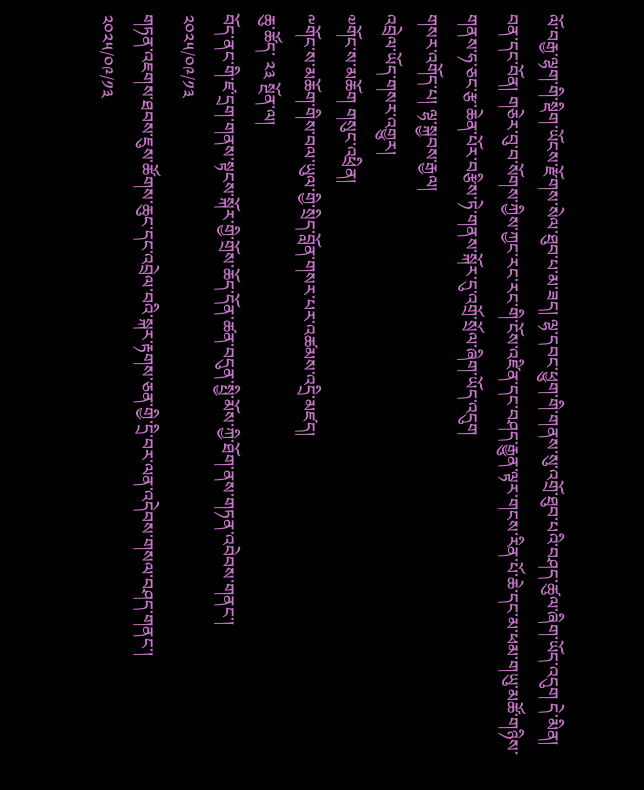ལོ་བརྒྱ་ལྷག་གི་སྡིག་ཡོངས་རྫོགས་སེལ་ཐུབ་པ་མ་ཟད། ལྷ་དབང་ཕྱུག་གི་གནས་སུ་འགྲོ་ཐུབ་པའི་བཤད་ཚུལ་ཞིག་ཡོད་འདུག དེ་མིན། བན་དང་བོན། གཅེར་བུ་བ་སོགས་ཀྱིས་ཀྱང་རང་རང་གི་ངོས་འཛིན་དང་བཤད་རྒྱུན་ལྟར་གངས་རིན་པོ་ཆེ་དང་མ་ཕམ་གཡུ་མཚོ་གཉིས་གནས་ཧ་ཅང་རྩ་ཆེན་པོར་བརྩིས་ཏེ་གནས་སྐོར་དུ་འགྲོ་སྲོལ་ཞིག་ཡོད་འདུག
གསར་འགོད་པ། ལྷ་སྐྱབས་རྒྱལ།
འབྲེལ་ཡོད་གསར་འགྱུར།
༧གོང་ས་མཆོག གསུང་འཕྲིན།
༸གོང་ས་མཆོག་གིས་བལ་ཡུལ་གྱི་སྲིད་བློན་གསར་པར་འཚམས་འདྲི་མཛད།
ཆུ་ཚོད་ ༢༣ སྔོན་ལ།
བོད་ནང་གི་ཛ་དྲག་གནས་སྟངས་སྐོར་གྱི་གྲོས་ཆོད་དོན་ཚན་བདུན་སྤྱི་མོས་ཀྱི་ཐོག་ནས་གཏན་འབེབས་གནང་།
༢༠༢༥/༠༩/༡༣
གཏན་འཇགས་ཐབས་ཇུས་ཚོགས་ཆུང་དང་འབྲེལ་བའི་སྐར་རྟགས་ཅན་གྱི་དྲི་བར་ལན་འདེབས་གསལ་བཤད་གནང་།
༢༠༢༥/༠༩/༡༣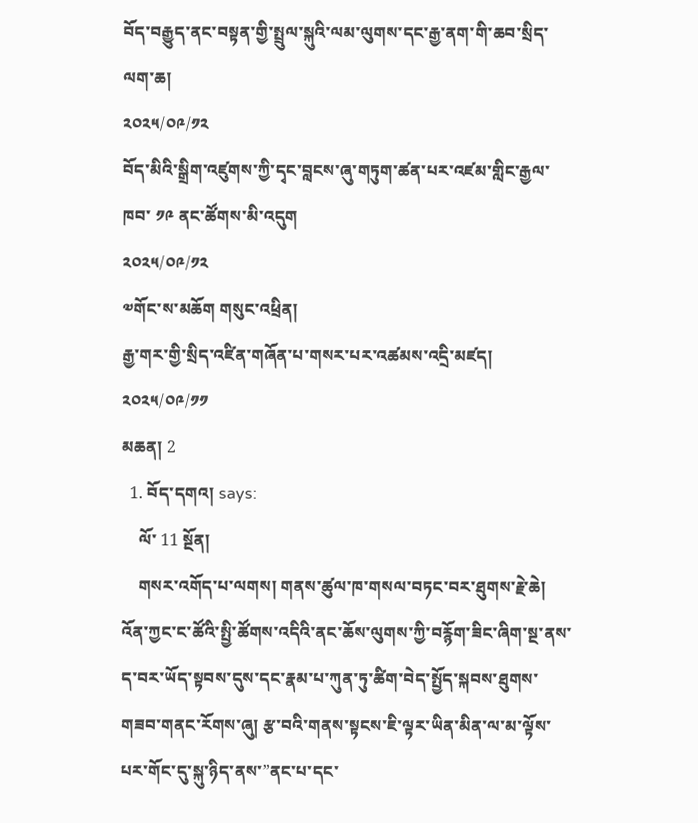བོད་བརྒྱུད་ནང་བསྟན་གྱི་སྤྲུལ་སྐུའི་ལམ་ལུགས་དང་རྒྱ་ནག་གི་ཆབ་སྲིད་ལག་ཆ།
༢༠༢༥/༠༩/༡༢
བོད་མིའི་སྒྲིག་འཛུགས་ཀྱི་དྭང་བླངས་ཞུ་གཏུག་ཚན་པར་འཛམ་གླིང་རྒྱལ་ཁབ་ ༡༩ ནང་ཚོགས་མི་འདུག
༢༠༢༥/༠༩/༡༢
༧གོང་ས་མཆོག གསུང་འཕྲིན།
རྒྱ་གར་གྱི་སྲིད་འཛིན་གཞོན་པ་གསར་པར་འཚམས་འདྲི་མཛད།
༢༠༢༥/༠༩/༡༡
མཆན། 2
  1. བོད་དགའ། says:
    ལོ་ 11 སྔོན།
    གསར་འགོད་པ་ལགས། གནས་ཚུལ་ཁ་གསལ་བཏང་བར་ཐུགས་རྗེ་ཆེ། འོན་ཀྱང་ང་ཚོའི་སྤྱི་ཚོགས་འདིའི་ནང་ཆོས་ལུགས་ཀྱི་བརྙོག་ཟིང་ཞིག་སྔ་ནས་ད་བར་ཡོད་སྟབས་དུས་དང་རྣམ་པ་ཀུན་ཏུ་ཚིག་བེད་སྤྱོད་སྐབས་ཐུགས་གཟབ་གནང་རོགས་ཞུ། རྩ་བའི་གནས་སྟངས་ཇི་ལྟར་ཡིན་མིན་ལ་མ་ལྟོས་པར་གོང་དུ་སྐུ་ཉིད་ནས་”ནང་པ་དང་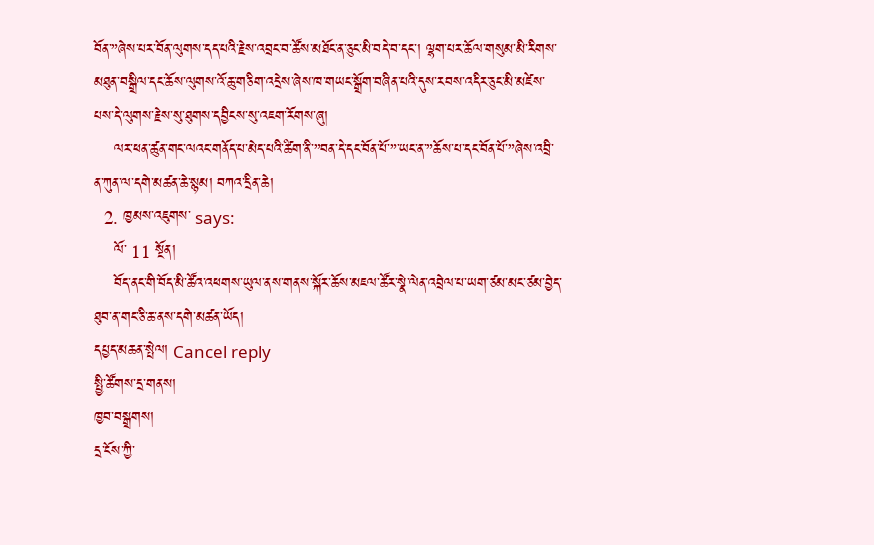བོན་”ཞེས་པར་བོན་ལུགས་དད་པའི་རྗེས་འབྲང་བ་ཚོས་མཐོང་ན་ཅུང་མི་བདེ་བ་དང་། ལྷག་པར་ཆོལ་གསུམ་མི་རིགས་མཐུན་བསྒྲིལ་དང་ཆོས་ལུགས་འོ་ཆུ་གཅིག་འདྲེས་ཞེས་ཁ་གཡང་སྒྲོག་བཞིན་པའི་དུས་རབས་འདིར་ཅུང་མི་མཛེས་པས་དེ་ལུགས་རྗེས་སུ་ཐུགས་དབྱིངས་སུ་འཇག་རོགས་ཞུ།
    ལར་ཕན་ཚུན་གང་ལའང་གནོད་པ་མེད་པའི་ཚིག་ནི་”བན་དེ་དང་བོན་པོ་”་ཡང་ན་”ཆོས་པ་དང་བོན་པོ་”ཞེས་འབྲི་ན་ཀུན་ལ་དགེ་མཚན་ཆེ་སྙམ། བཀའ་དྲིན་ཆེ།
  2. ཁྱམས་འཇུགས་ says:
    ལོ་ 11 སྔོན།
    བོད་ནང་གི་བོད་མི་ཚོའ་འཕགས་ཡུལ་ནས་གནས་སྐོར་ཆོས་མཇལ་ཚོར་སྣེ་ལེན་འབྲེལ་པ་ཡག་ཙམ་མང་ཙམ་བྱེད་ཐུབ་ན་གང་ཅི་ཆ་ནས་དགེ་མཚན་ཡོད།
དཔྱད་མཆན་སྤེལ། Cancel reply
སྤྱི་ཚོགས་དྲ་གནས།
ཁྱབ་བསྒྲགས།
དྲ་ངོས་ཀྱི་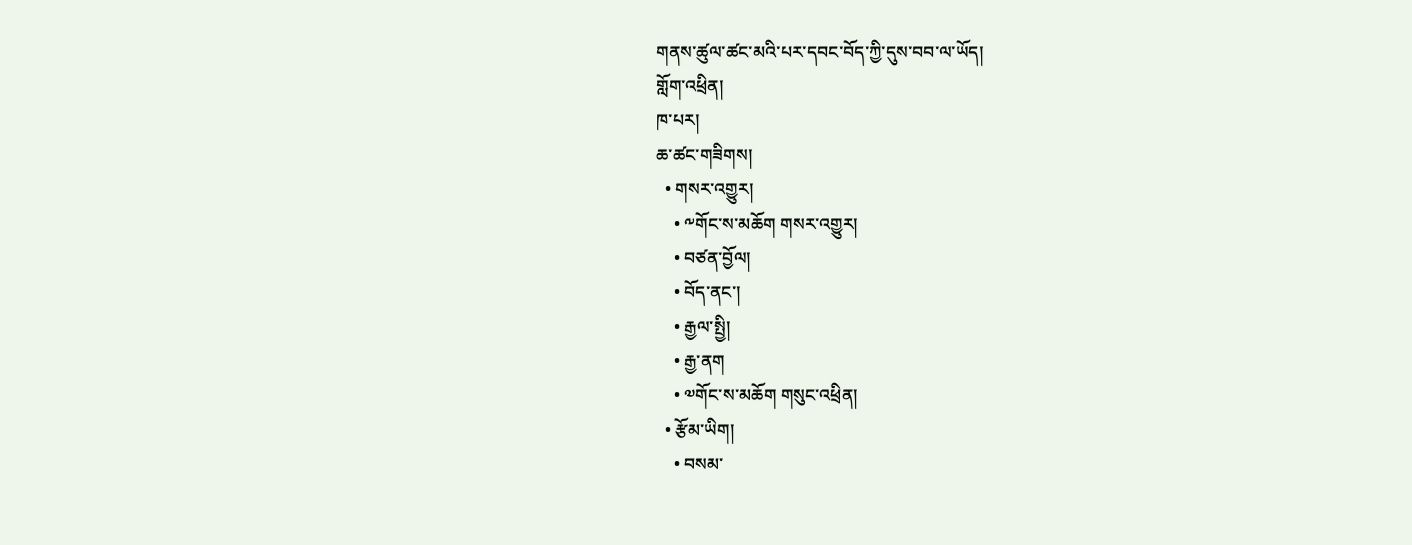གནས་ཚུལ་ཚང་མའི་པར་དབང་བོད་ཀྱི་དུས་བབ་ལ་ཡོད།
གློག་འཕྲིན།
ཁ་པར།
ཆ་ཚང་གཟིགས།
  • གསར་འགྱུར།
    • ༸གོང་ས་མཆོག གསར་འགྱུར།
    • བཙན་བྱོལ།
    • བོད་ནང་།
    • རྒྱལ་སྤྱི།
    • རྒྱ་ནག
    • ༧གོང་ས་མཆོག གསུང་འཕྲིན།
  • རྩོམ་ཡིག།
    • བསམ་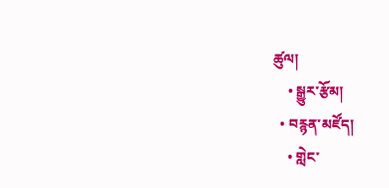ཚུལ།
    • སྒྱུར་རྩོམ།
  • བརྙན་མཛོད།
    • གླེང་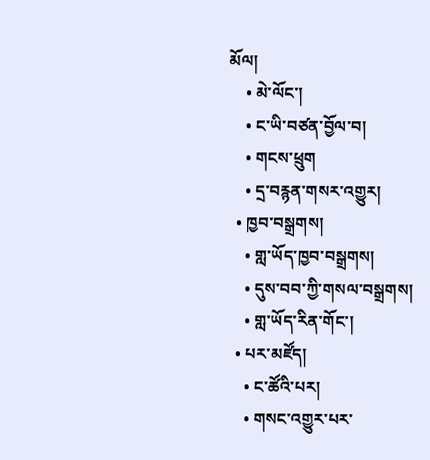མོལ།
    • མེ་ལོང་།
    • ང་ཡི་བཙན་བྱོལ་བ།
    • གངས་ཕྲུག
    • དྲ་བརྙན་གསར་འགྱུར།
  • ཁྱབ་བསྒྲགས།
    • གླ་ཡོད་ཁྱབ་བསྒྲགས།
    • དུས་བབ་ཀྱི་གསལ་བསྒྲགས།
    • གླ་ཡོད་རིན་གོང་།
  • པར་མཛོད།
    • ང་ཚོའི་པར།
    • གསང་འགྱུར་པར་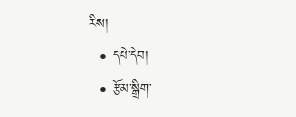རིས།
  • དཔེ་དེབ།
  • རྩོམ་སྒྲིག་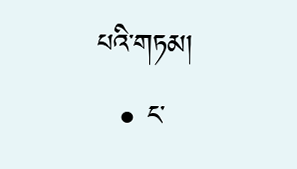པའི་གཏམ།
  • ང་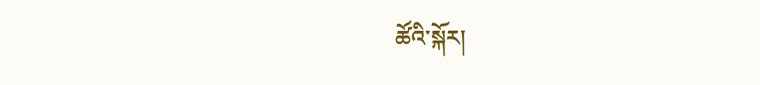ཚོའི་སྐོར།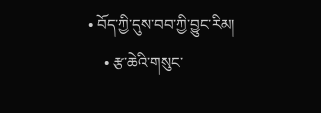• བོད་ཀྱི་དུས་བབ་ཀྱི་བྱུང་རིམ།
    • རྩ་ཆེའི་གསུང་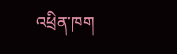འཕྲིན་ཁག